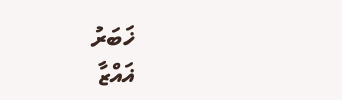ޚަބަރު
ޣައްޒާ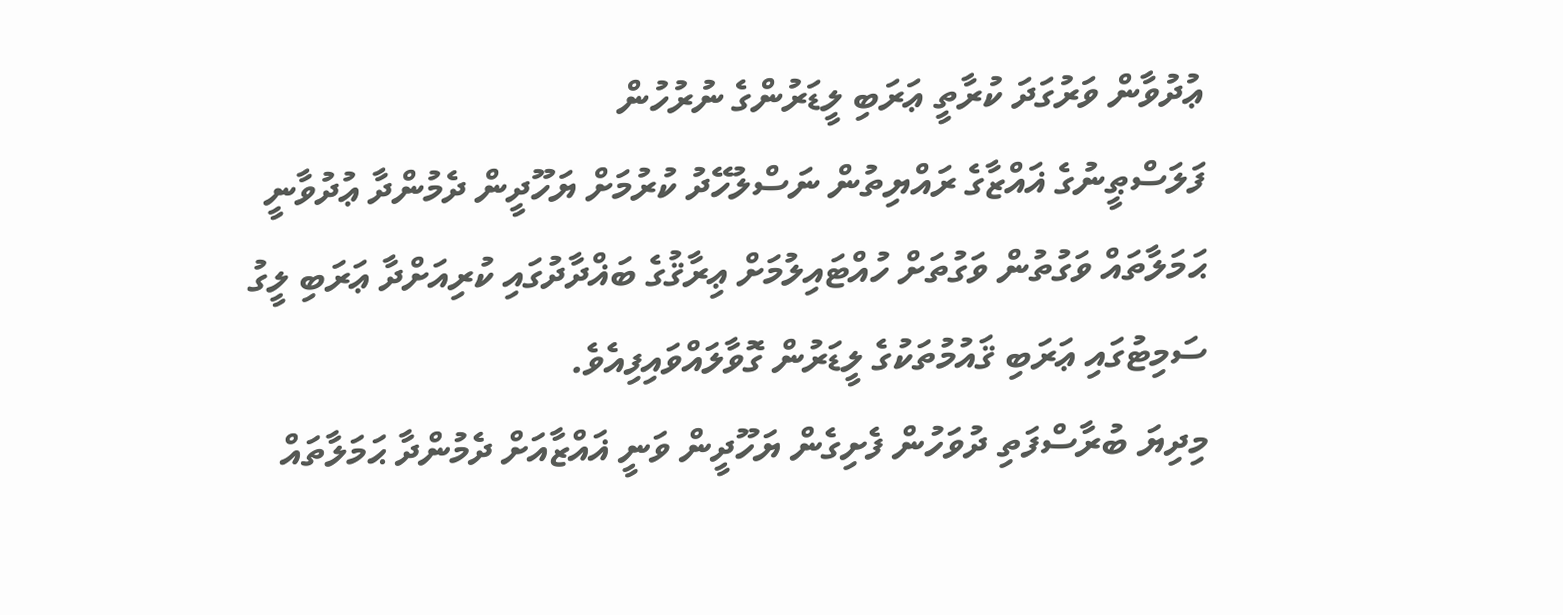ޢުދުވާން ވަރުގަދަ ކުރާތީ ޢަރަބި ލީޑަރުންގެ ނުރުހުން
ފަލަސްޠީނުގެ ޣައްޒާގެ ރައްޔިތުން ނަސްލުހޭދު ކުރުމަށް ޔަހޫދީން ދެމުންދާ ޢުދުވާނީ ޙަމަލާތައް ވަގުތުން ވަގުތަށް ހުއްޓައިލުމަށް ޢިރާޤުގެ ބަޣްދާދުގައި ކުރިއަށްދާ ޢަރަބި ލީގު ސަމިޓުގައި ޢަރަބި ޤައުމުތަކުގެ ލީޑަރުން ގޮވާލައްވައިފިއެވެ.
މިދިޔަ ބުރާސްފަތި ދުވަހުން ފެށިގެން ޔަހޫދީން ވަނީ ޣައްޒާއަށް ދެމުންދާ ޙަމަލާތައް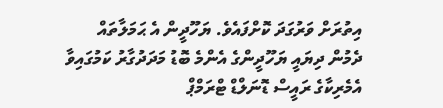އިތުރަށް ވަރުގަދަ ކޮށްފައެވެ. ޔަހޫދީން އެ ޙަމަލާތައް ދެމުން ދިޔައީ ޔަހޫދީންގެ އެންމެ ބޮޑު މަދަދުގާރު ކަމުގައިވާ އެމެރިކާގެ ރައީސް ޑޮނަލްޑް ޓްރަމްޕް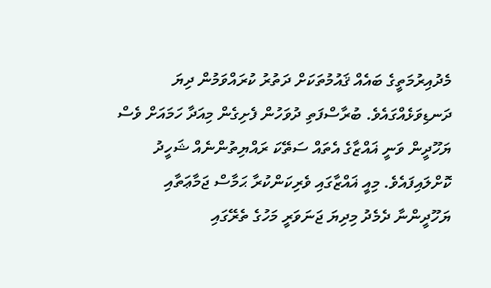މެދުއިރުމަތީގެ ބައެއް ޤައުމުތަކަށް ދަތުރު ކުރައްވަމުން ދިޔަ ދަނޑިވަޅެއްގައެވެ. ބުރާސްފަތި ދުވަހުން ފެށިގެން މިއަދާ ހަމައަށް ވެސް ޔަހޫދީން ވަނީ ޣައްޒާގެ އެތައް ސަތޭކަ ރައްޔިތުންނެއް ޝަހީދު ކޮށްލައިފައެވެ. މިއީ ޣައްޒާގައި ވެރިކަންކުރާ ޙަމާސް ޖަމާޢަތާއި ޔަހޫދީންނާ ދެމެދު މިދިޔަ ޖަނަވަރީ މަހުގެ ތެރޭގައި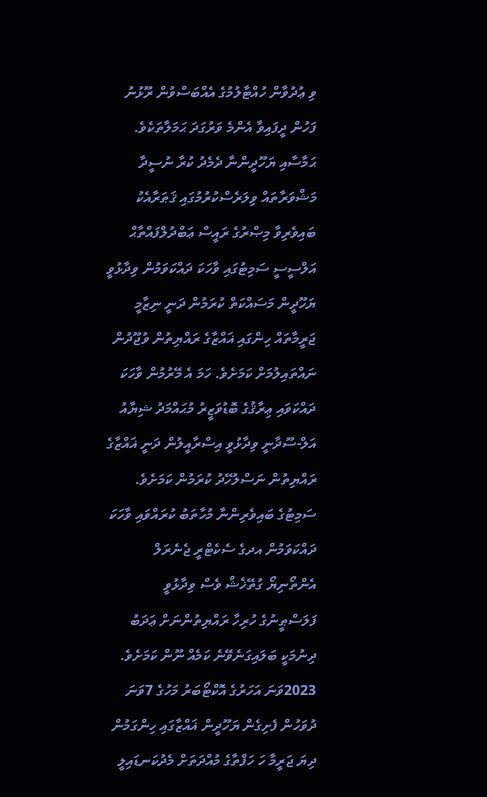ވި ޢުދުވާން ހުއްޓާލުމުގެ އެއްބަސްވުން ރޫޅުނު ފަހުން ދީފައިވާ އެންމެ ވަރުގަދަ ޙަމަލާތަކެވެ.
ޙަމާސާއި ޔަހޫދީންނާ ދެމެދު ކުރާ ނުސީދާ މަޝްވަރާތައް ވިލަރެސްކުރުމުގައި ޤަޠަރާއެކު ބައިވެރިވާ މިޞްރުގެ ރައީސް ޢަބްދުލްފައްތާޙް އަލްސީސީ ސަމިޓުގައި ވާހަކަ ދައްކަވަމުން ވިދާޅުވީ ޔަހޫދީން މަސައްކަތް ކުރަމުން ދަނީ ނިޒާމީ ޖަރީމާތައް ހިންގައި ޣައްޒާގެ ރައްޔިތުން ވުޖޫދުން ނައްތައިލުމަށް ކަމަށެވެ. ހަމަ އެ މޭރުމުން ވާހަކަ ދައްކަވައި ޢިރާޤުގެ ބޮޑުވަޒީރު މުޙައްމަދު ޝިޔާއު އަލް-ސޫދާނީ ވިދާޅުވީ އިސްރާއީލުން ދަނީ ޣައްޒާގެ ރައްޔިތުން ނަސްލުހޭދު ކުރަމުން ކަމަށެވެ. ސަމިޓުގެ ބައިވެރިންނާ މުހާތަބު ކުރައްވައި ވާހަކަ ދައްކަވަމުން އދގެ ސެކެޓްރީ ޖެނެރަލް އެންތޯނިޔޯ ގުތޭޚެޝް ވެސް ވިދާޅުވީ ފަލަސްޠީނުގެ ހުރިހާ ރައްޔިތުންނަށް ޢަދަބު ދިނުމަކީ ބަލައިގަނެވޭނެ ކަމެއް ނޫން ކަމަށެވެ.
2023ވަނަ އަހަރުގެ އޮކްޓޯބަރު މަހުގެ 7ވަނަ ދުވަހުން ފެށިގެން ޔަހޫދީން ޣައްޒާގައި ހިންގަމުން ދިޔަ ޖަރީމާ ހަ ހަފްތާގެ މުއްދަތަށް މެދުކަނޑައިލީ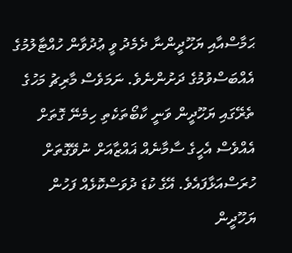ޙަމާސްއާއި ޔަހޫދީންނާ ދެމެދު ވީ ޢުދުވާން ހުއްޓާލުމުގެ އެއްބަސްވުމުގެ ދަށުންނެވެ. ނަމަވެސް މާރިޗު މަހުގެ ތެރޭގައި ޔަހޫދީން ވަނީ ކާބޯތަކެތި ހިމެނޭ ގޮތަށް އެއްވެސް އެހީގެ ސާމާނެއް ޣައްޒާއަށް ނުވޭގޮތަށް ހުރަސްއަޅާފައެވެ. އޭގެ ކުޑަ ދުވަސްކޮޅެއް ފަހުން ޔަހޫދީން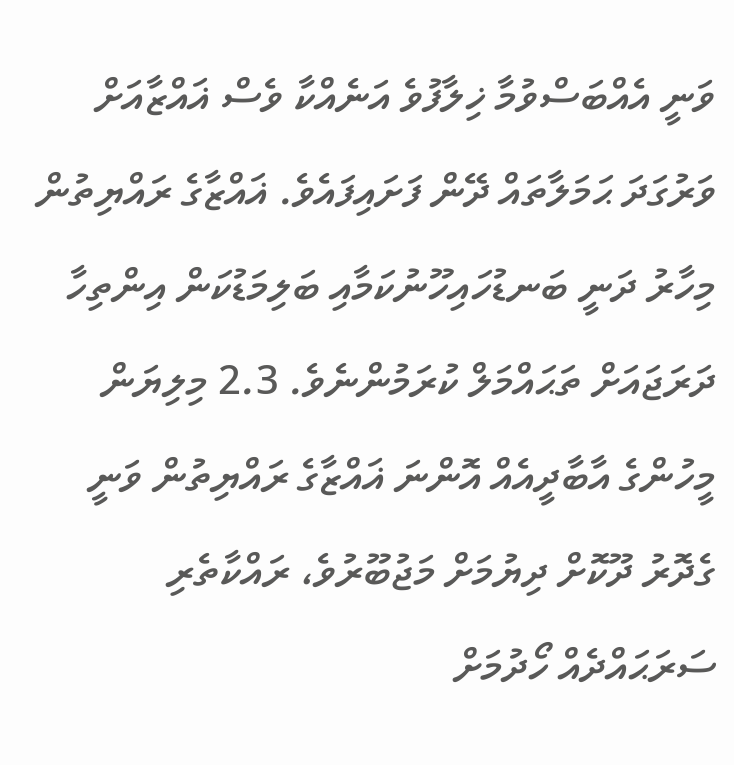ވަނީ އެއްބަސްވުމާ ޚިލާފުވެ އަނެއްކާ ވެސް ޣައްޒާއަށް ވަރުގަދަ ޙަމަލާތައް ދޭން ފަށައިފައެވެ. ޣައްޒާގެ ރައްޔިތުން މިހާރު ދަނީ ބަނޑުހައިހޫނުކަމާއި ބަލިމަޑުކަން އިންތިހާ ދަރަޖައަށް ތަޙައްމަލް ކުރަމުންނެވެ. 2.3 މިލިޔަން މީހުންގެ އާބާދީއެއް އޮންނަ ޣައްޒާގެ ރައްޔިތުން ވަނީ ގެދޮރު ދޫކޮށް ދިޔުމަށް މަޖުބޫރުވެ، ރައްކާތެރި ސަރަޙައްދެއް ހޯދުމަށް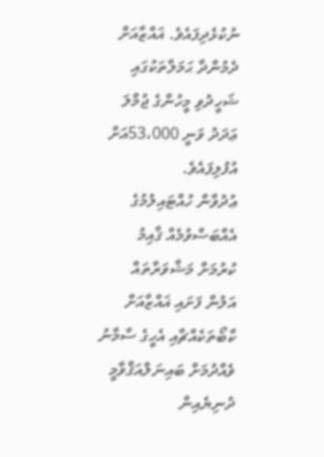ނުކުޅެދިފައެވެ. ޣައްޒާއަށް ދެމުންދާ ޙަމަލާތަކުގައި ޝަހީދުވި މީހުންގެ ޖުމްލަ ޢަދަދު ވަނީ 53،000އަށް އުފުލިފައެވެ.
ޢުދުވާން ހުއްޓައިލުމުގެ އެއްބަސްވުމެއް ޤާއިމު ކުރުމަށް މަޝްވަރާތައް އަލުން ފަށައި ޣައްޒާއަށް ކާބޯތަކެއްޗާއި އެހީގެ ސާމާނު ވެއްދުމަށް ބައިނަލްއަޤްވާމީ ދުނިޔެއިން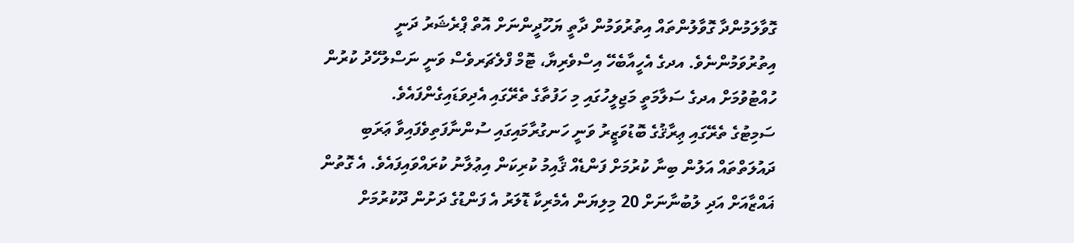ގޮވާލަމުންދާ ގޮވާލުންތައް އިތުރުވަމުން ދާތީ ޔަހޫދީންނަށް އޮތް ޕްރެޝަރު ދަނީ އިތުރުވަމުންނެވެ. އދގެ އެހީއާބެހޭ އިސްވެރިޔާ، ޓޮމް ފްލެޗަރވެސް ވަނީ ނަސްލުހޭދު ކުރުން ހުއްޓުވުމަށް އދގެ ސަލާމަތީ މަޖިލީހުގައި މި ހަފުތާގެ ތެރޭގައި އެދިވަޑައިގެންފައެވެ.
ސަމިޓުގެ ތެރޭގައި ޢިރާޤުގެ ބޮޑުވަޒީރު ވަނީ ހަނގުރާމައިގައި ސުންނާފަތިވެފައިވާ ޢަރަބި ދައުލަތްތައް އަލުން ބިނާ ކުރުމަށް ފަންޑެއް ޤާއިމު ކުރިކަން އިޢުލާނު ކުރައްވައިފައެވެ. އެ ގޮތުން ޣައްޒާއަށް އަދި ލުބުނާނަށް 20 މިލިޔަން އެމެރިކާ ޑޮލަރު އެ ފަންޑުގެ ދަށުން ދޫކުރުމަށް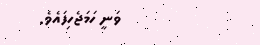ވަނީ ހަމަޖެހިފައެވެ.